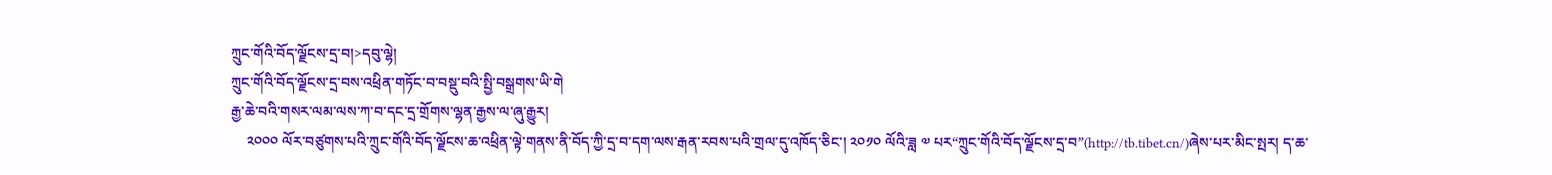ཀྲུང་གོའི་བོད་ལྗོངས་དྲ་བ།>དབུ་ལྷེ།
ཀྲུང་གོའི་བོད་ལྗོངས་དྲ་བས་འཕྲིན་གཏོང་བ་བསྡུ་བའི་སྤྱི་བསྒྲགས་ཡི་གེ
རྒྱ་ཆེ་བའི་གསར་ལམ་ལས་ཀ་བ་དང་དྲ་གྲོགས་ལྷན་རྒྱས་ལ་ཞུ་རྒྱུར།
    ༢༠༠༠ ལོར་བཙུགས་པའི་ཀྲུང་གོའི་བོད་ལྗོངས་ཆ་འཕྲིན་ལྟེ་གནས་ནི་བོད་ཀྱི་དྲ་བ་དག་ལས་རྒན་རབས་པའི་གྲལ་དུ་འཁོད་ཅིང་། ༢༠༡༠ ལོའི་ཟླ ༧ པར“ཀྲུང་གོའི་བོད་ལྗོངས་དྲ་བ”(http://tb.tibet.cn/)ཞེས་པར་མིང་སྤར། ད་ཆ་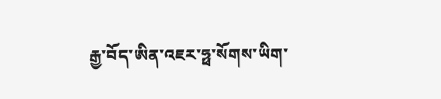རྒྱ་བོད་ཨིན་འཇར་ཧྥ་སོགས་ཡིག་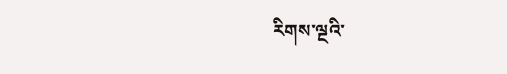རིགས་ལྔའི་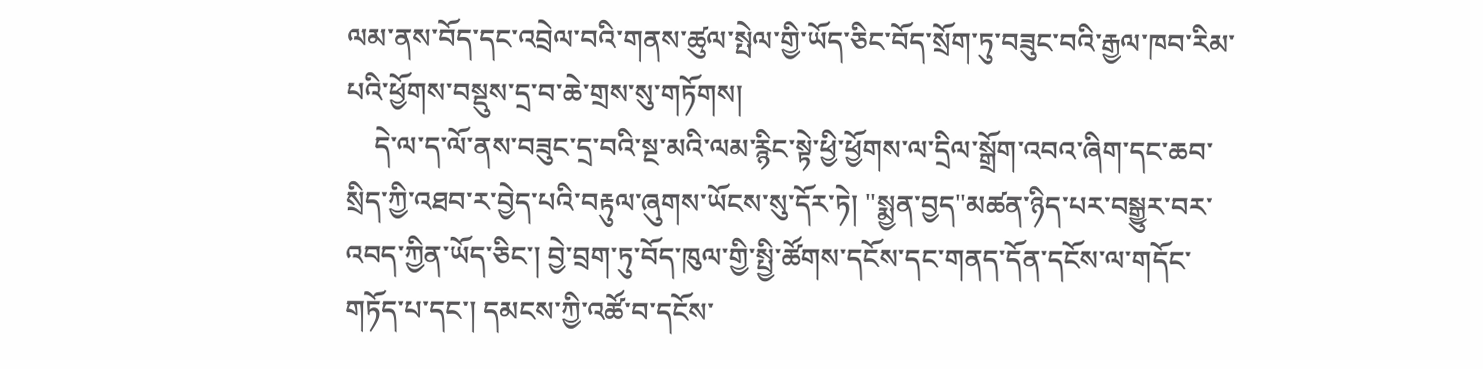ལམ་ནས་བོད་དང་འབྲེལ་བའི་གནས་ཚུལ་སྤེལ་གྱི་ཡོད་ཅིང་བོད་སྲོག་ཏུ་བཟུང་བའི་རྒྱལ་ཁབ་རིམ་པའི་ཕྱོགས་བསྡུས་དྲ་བ་ཆེ་གྲས་སུ་གཏོགས།
    དེ་ལ་ད་ལོ་ནས་བཟུང་དྲ་བའི་སྔ་མའི་ལམ་རྙིང་སྟེ་ཕྱི་ཕྱོགས་ལ་དྲིལ་སྒྲོག་འབའ་ཞིག་དང་ཆབ་སྲིད་ཀྱི་འཐབ་ར་བྱེད་པའི་བརྟུལ་ཞུགས་ཡོངས་སུ་དོར་ཏེ། "སྨྱན་བྱད"མཚན་ཉིད་པར་བསྒྱུར་བར་འབད་ཀྱིན་ཡོད་ཅིང་། བྱེ་བྲག་ཏུ་བོད་ཁུལ་གྱི་སྤྱི་ཚོགས་དངོས་དང་གནད་དོན་དངོས་ལ་གདོང་གཏོད་པ་དང་། དམངས་ཀྱི་འཚོ་བ་དངོས་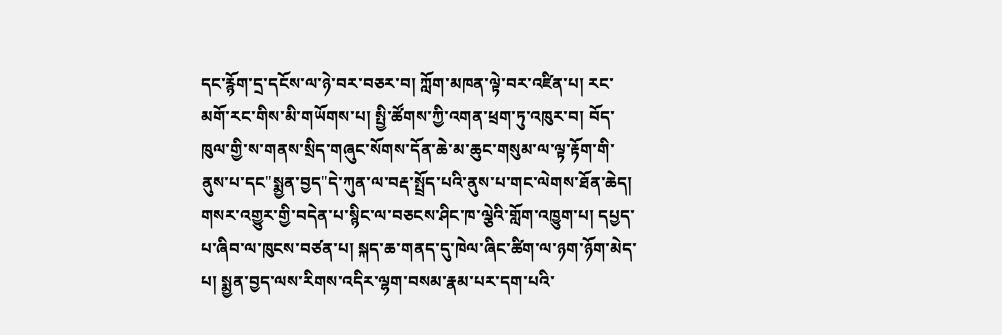དང་རྙོག་དྲ་དངོས་ལ་ཉེ་བར་བཅར་བ། ཀློག་མཁན་ལྟེ་བར་འཛིན་པ། རང་མགོ་རང་གིས་མི་གཡོགས་པ། སྤྱི་ཚོགས་ཀྱི་འགན་ཕྲག་ཏུ་འཁུར་བ། བོད་ཁུལ་གྱི་ས་གནས་སྲིད་གཞུང་སོགས་དོན་ཆེ་མ་ཆུང་གསུམ་ལ་ལྟ་རྟོག་གི་ནུས་པ་དང"སྨྱན་བྱད"དེ་ཀུན་ལ་བརྡ་སྤྲོད་པའི་ནུས་པ་གང་ལེགས་ཐོན་ཆེད། གསར་འགྱུར་གྱི་བདེན་པ་སྙིང་ལ་བཅངས་ཤིང་ཁ་ལྕེའི་གློག་འཁྱུག་པ། དཔྱད་པ་ཞིབ་ལ་ཁུངས་བཙན་པ། སྐད་ཆ་གནད་དུ་ཁེལ་ཞིང་ཚིག་ལ་ཉག་ཉོག་མེད་པ། སྨྱན་བྱད་ལས་རིགས་འདིར་ལྷག་བསམ་རྣམ་པར་དག་པའི་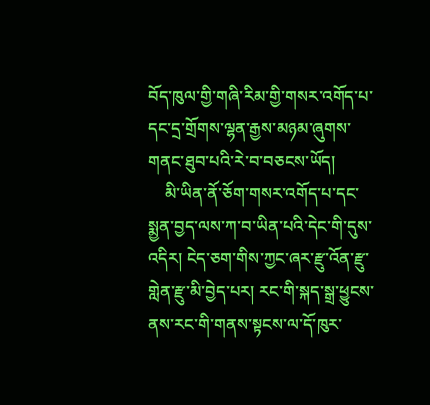བོད་ཁུལ་གྱི་གཞི་རིམ་གྱི་གསར་འགོད་པ་དང་དྲ་གྲོགས་ལྷན་རྒྱས་མཉམ་ཞུགས་གནང་ཐུབ་པའི་རེ་བ་བཅངས་ཡོད།
    མི་ཡིན་ནོ་ཅོག་གསར་འགོད་པ་དང་སྨྱན་བྱད་ལས་ཀ་བ་ཡིན་པའི་དེང་གི་དུས་འདིར། ངེད་ཅག་གིས་ཀྱང་ཞར་རྫུ་འོན་རྫུ་གླེན་རྫུ་མི་བྱེད་པར། རང་གི་སྐད་སྒྲ་ཕྱུངས་ནས་རང་གི་གནས་སྟངས་ལ་དོ་ཁུར་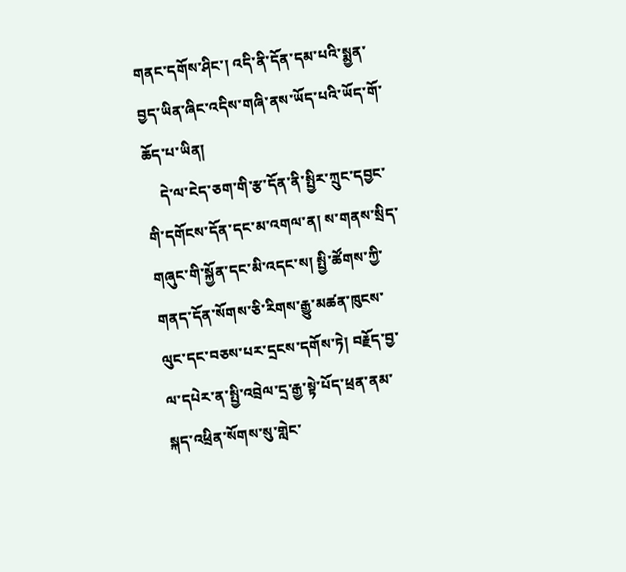གནང་དགོས་ཤིང་། འདི་ནི་དོན་དམ་པའི་སྨྱན་བྱད་ཡིན་ཞིང་འདིས་གཞི་ནས་ཡོད་པའི་ཡོད་གོ་ཆོད་པ་ཡིན།
    དེ་ལ་ངེད་ཅག་གི་རྩ་དོན་ནི་སྤྱིར་ཀྲུང་དབྱང་གི་དགོངས་དོན་དང་མ་འགལ་ན། ས་གནས་སྲིད་གཞུང་གི་སྐྱོན་དང་མི་འདང་ས། སྤྱི་ཚོགས་ཀྱི་གནད་དོན་སོགས་ཅི་རིགས་རྒྱུ་མཚན་ཁུངས་ལུང་དང་བཅས་པར་དྲངས་དགོས་ཏེ། བརྗོད་བྱ་ལ་དཔེར་ན་སྤྱི་འབྲེལ་དྲ་རྒྱ་སྟེ་པོད་ཕྲན་ནམ་སྐད་འཕྲིན་སོགས་སུ་གླེང་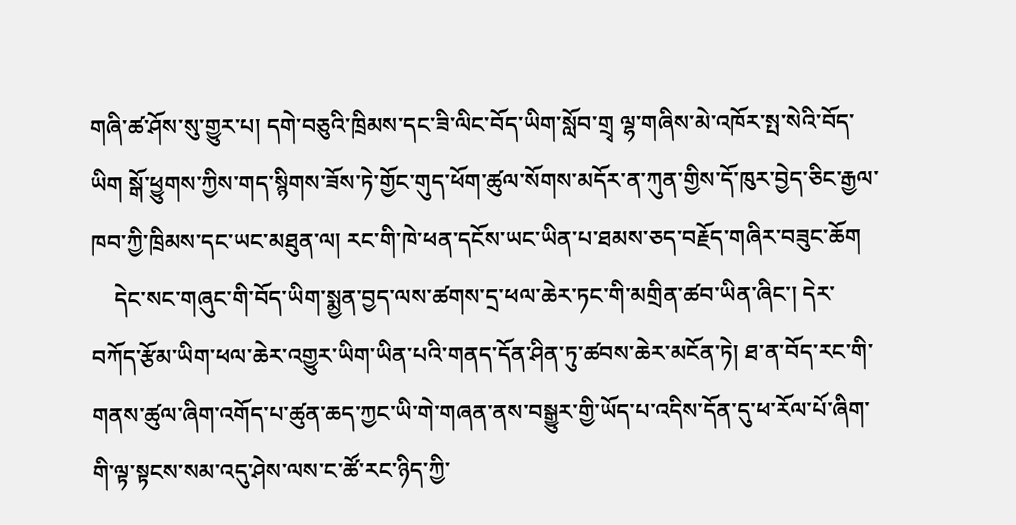གཞི་ཚ་ཤོས་སུ་གྱུར་པ། དགེ་བཅུའི་ཁྲིམས་དང་ཟི་ལིང་བོད་ཡིག་སློབ་གྲྭ ལྷ་གཞིས་མེ་འཁོར་སྤ་སེའི་བོད་ཡིག སྒོ་ཕྱུགས་ཀྱིས་གད་སྙིགས་ཟོས་ཏེ་གྱོང་གུད་ཕོག་ཚུལ་སོགས་མདོར་ན་ཀུན་གྱིས་དོ་ཁུར་བྱེད་ཅིང་རྒྱལ་ཁབ་ཀྱི་ཁྲིམས་དང་ཡང་མཐུན་ལ། རང་གི་ཁེ་ཕན་དངོས་ཡང་ཡིན་པ་ཐམས་ཅད་བརྗོད་གཞིར་བཟུང་ཆོག
    དེང་སང་གཞུང་གི་བོད་ཡིག་སྨྱན་བྱད་ལས་ཚགས་དྲ་ཕལ་ཆེར་ཏང་གི་མགྲིན་ཚབ་ཡིན་ཞིང་། དེར་བཀོད་རྩོམ་ཡིག་ཕལ་ཆེར་འགྱུར་ཡིག་ཡིན་པའི་གནད་དོན་ཤིན་ཏུ་ཚབས་ཆེར་མངོན་ཏེ། ཐ་ན་བོད་རང་གི་གནས་ཚུལ་ཞིག་འགོད་པ་ཚུན་ཆད་ཀྱང་ཡི་གེ་གཞན་ནས་བསྒྱུར་གྱི་ཡོད་པ་འདིས་དོན་དུ་ཕ་རོལ་པོ་ཞིག་གི་ལྟ་སྟངས་སམ་འདུ་ཤེས་ལས་ང་ཚོ་རང་ཉིད་ཀྱི་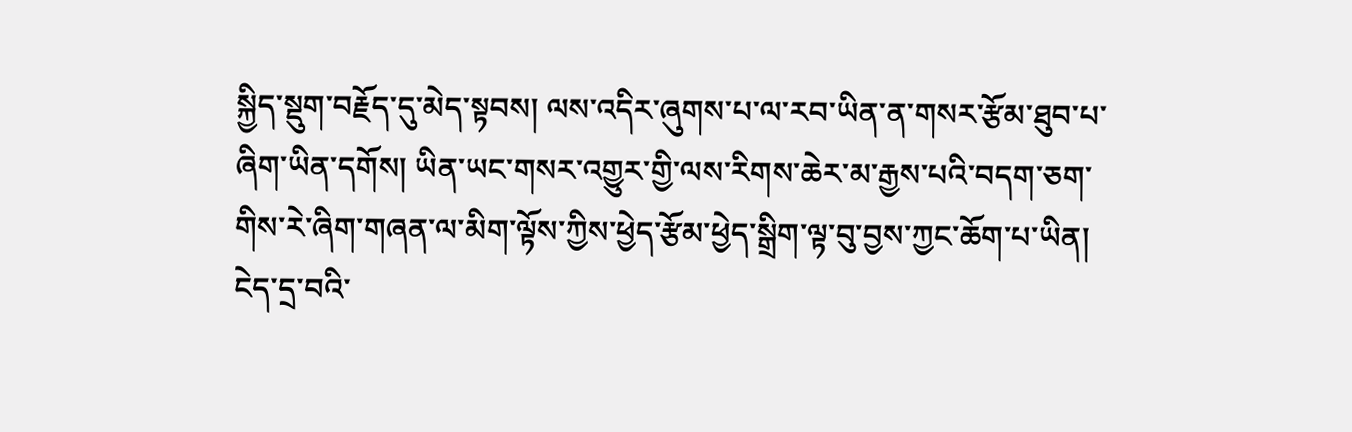སྐྱིད་སྡུག་བརྗོད་དུ་མེད་སྟབས། ལས་འདིར་ཞུགས་པ་ལ་རབ་ཡིན་ན་གསར་རྩོམ་ཐུབ་པ་ཞིག་ཡིན་དགོས། ཡིན་ཡང་གསར་འགྱུར་གྱི་ལས་རིགས་ཆེར་མ་རྒྱས་པའི་བདག་ཅག་གིས་རེ་ཞིག་གཞན་ལ་མིག་ལྟོས་ཀྱིས་ཕྱེད་རྩོམ་ཕྱེད་སྒྲིག་ལྟ་བུ་བྱས་ཀྱང་ཆོག་པ་ཡིན། ངེད་དྲ་བའི་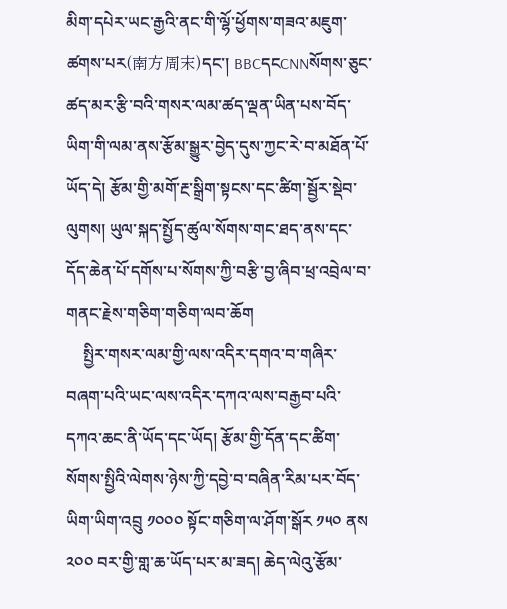མིག་དཔེར་ཡང་རྒྱའི་ནང་གི་ལྷོ་ཕྱོགས་གཟའ་མཇུག་ཚགས་པར(南方周末)དང་། BBCདངCNNསོགས་ཅུང་ཚད་མར་རྩི་བའི་གསར་ལམ་ཚད་ལྡན་ཡིན་པས་བོད་ཡིག་གི་ལམ་ནས་རྩོམ་སྒྱུར་བྱེད་དུས་ཀྱང་རེ་བ་མཐོན་པོ་ཡོད་དེ། རྩོམ་གྱི་མགོ་རྔ་སྒྲིག་སྟངས་དང་ཚིག་སྦྱོར་སྡེབ་ལུགས། ཡུལ་སྐད་སྤྱོད་ཚུལ་སོགས་གང་ཐད་ནས་དང་དོད་ཆེན་པོ་དགོས་པ་སོགས་ཀྱི་བརྩི་བྱ་ཞིབ་ཕྲ་འབྲེལ་བ་གནང་རྗེས་གཅིག་གཅིག་ལབ་ཆོག
    སྤྱིར་གསར་ལམ་གྱི་ལས་འདིར་དགའ་བ་གཞིར་བཞག་པའི་ཡང་ལས་འདིར་དཀའ་ལས་བརྒྱབ་པའི་དཀའ་ཆང་ནི་ཡོད་དང་ཡོད། རྩོམ་གྱི་དོན་དང་ཚིག་སོགས་སྤྱིའི་ལེགས་ཉེས་ཀྱི་དབྱེ་བ་བཞིན་རིམ་པར་བོད་ཡིག་ཡིག་འབྲུ ༡༠༠༠ སྟོང་གཅིག་ལ་ཤོག་སྒོར ༡༥༠ ནས ༢༠༠ བར་གྱི་གླ་ཆ་ཡོད་པར་མ་ཟད། ཆེད་ལེའུ་རྩོམ་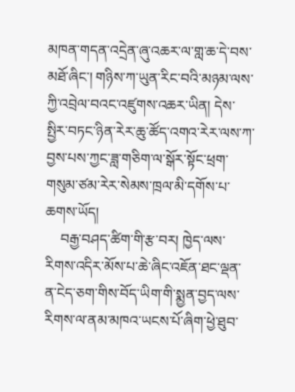མཁན་གདན་འདྲེན་ཞུ་འཆར་ལ་གླ་ཆ་དེ་བས་མཐོ་ཞིང་། གཉིས་ཀ་ཡུན་རིང་བའི་མཉམ་ལས་ཀྱི་འབྲེལ་བའང་འཛུགས་འཆར་ཡིན། དེས་སྤྱིར་བཏང་ཉིན་རེར་ཆུ་ཚོད་འགའ་རེར་ལས་ཀ་བྱས་པས་ཀྱང་ཟླ་གཅིག་ལ་སྒོར་སྟོང་ཕྲག་གསུམ་ཙམ་རེར་སེམས་ཁྲལ་མི་དགོས་པ་ཆགས་ཡོད།
    བརྒྱ་བཤད་ཚིག་གི་རྩ་བར། ཁྱེད་ལས་རིགས་འདིར་མོས་པ་ཆེ་ཞིང་འཇོན་ཐང་ལྡན་ན་ངེད་ཅག་གིས་བོད་ཡིག་གི་སྨྱན་བྱད་ལས་རིགས་ལ་ནམ་མཁའ་ཡངས་པོ་ཞིག་ཕྱེ་ཐུབ་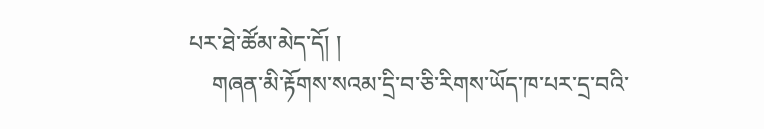པར་ཐེ་ཚོམ་མེད་དོ། །
    གཞན་མི་རྟོགས་སའམ་དྲི་བ་ཅི་རིགས་ཡོད་ཁ་པར་དྲ་བའི་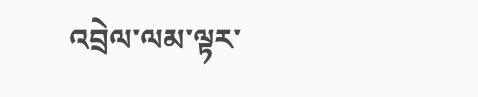འབྲེལ་ལམ་ལྟར་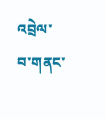འབྲེལ་བ་གནང་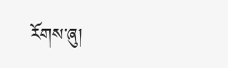རོགས་ཞུ།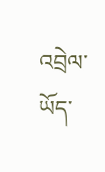འབྲེལ་ཡོད་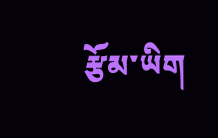རྩོམ་ཡིག